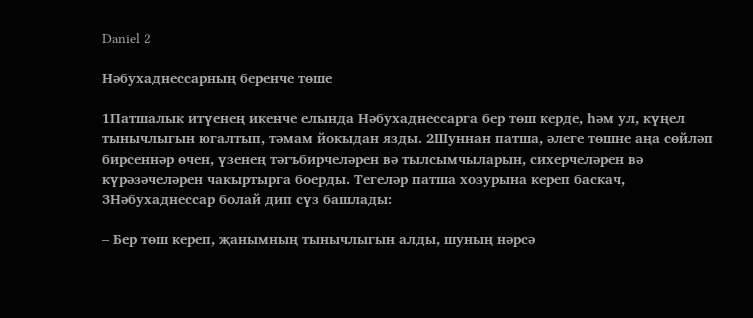Daniel 2

Нәбухаднессарның беренче төше

1Патшалык итүенең икенче елында Нәбухаднессарга бер төш керде, һәм ул, күңел тынычлыгын югалтып, тәмам йокыдан язды. 2Шуннан патша, әлеге төшне аңа сөйләп бирсеннәр өчен, үзенең тәгъбирчеләрен вә тылсымчыларын, сихерчеләрен вә күрәзәчеләрен чакыртырга боерды. Тегеләр патша хозурына кереп баскач, 3Нәбухаднессар болай дип сүз башлады:

– Бер төш кереп, җанымның тынычлыгын алды, шуның нәрсә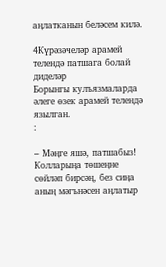аңлатканын беләсем килә.

4Күрәзәчеләр арамей телендә патшага болай диделәр
Борынгы кулъязмаларда әлеге өзек арамей телендә язылган.
:

– Мәңге яшә, патшабыз! Колларыңа төшеңне сөйләп бирсәң, без сиңа аның мәгънәсен аңлатыр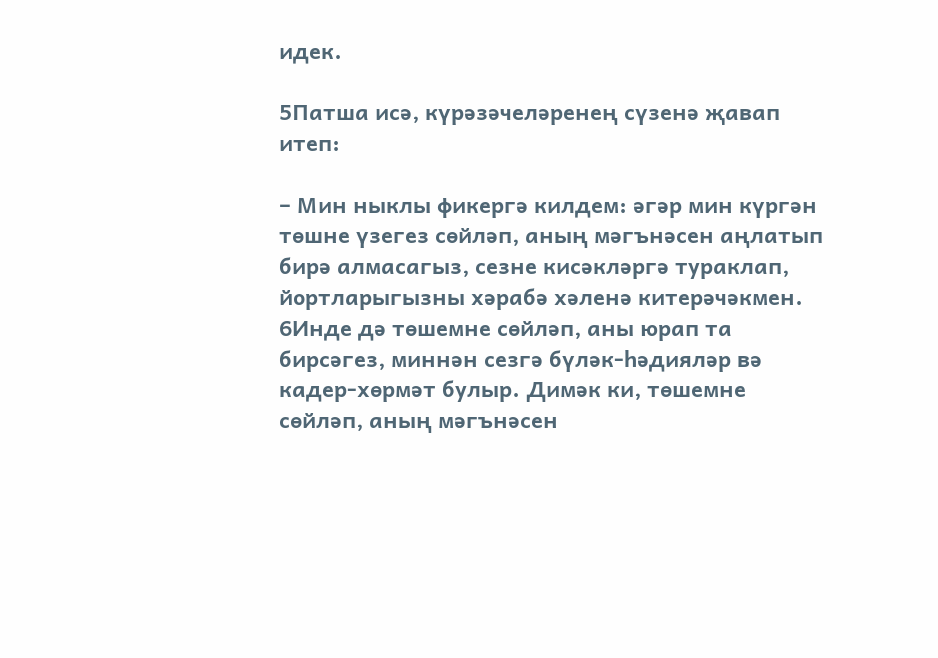идек.

5Патша исә, күрәзәчеләренең сүзенә җавап итеп:

– Мин ныклы фикергә килдем: әгәр мин күргән төшне үзегез сөйләп, аның мәгънәсен аңлатып бирә алмасагыз, сезне кисәкләргә тураклап, йортларыгызны хәрабә хәленә китерәчәкмен.
6Инде дә төшемне сөйләп, аны юрап та бирсәгез, миннән сезгә бүләк-һәдияләр вә кадер-хөрмәт булыр. Димәк ки, төшемне сөйләп, аның мәгънәсен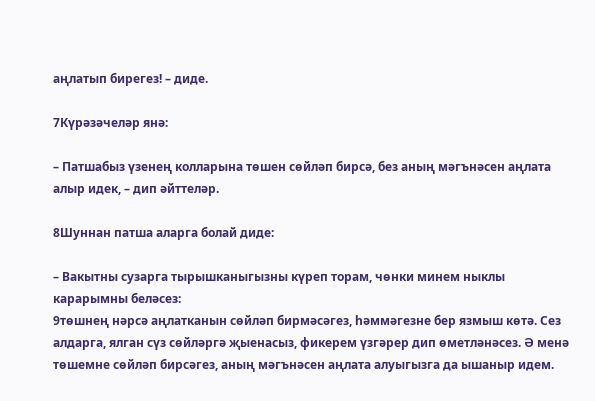аңлатып бирегез! – диде.

7Күрәзәчеләр янә:

– Патшабыз үзенең колларына төшен сөйләп бирсә, без аның мәгънәсен аңлата алыр идек, – дип әйттеләр.

8Шуннан патша аларга болай диде:

– Вакытны сузарга тырышканыгызны күреп торам, чөнки минем ныклы карарымны беләсез:
9төшнең нәрсә аңлатканын сөйләп бирмәсәгез, һәммәгезне бер язмыш көтә. Сез алдарга, ялган сүз сөйләргә җыенасыз, фикерем үзгәрер дип өметләнәсез. Ә менә төшемне сөйләп бирсәгез, аның мәгънәсен аңлата алуыгызга да ышаныр идем.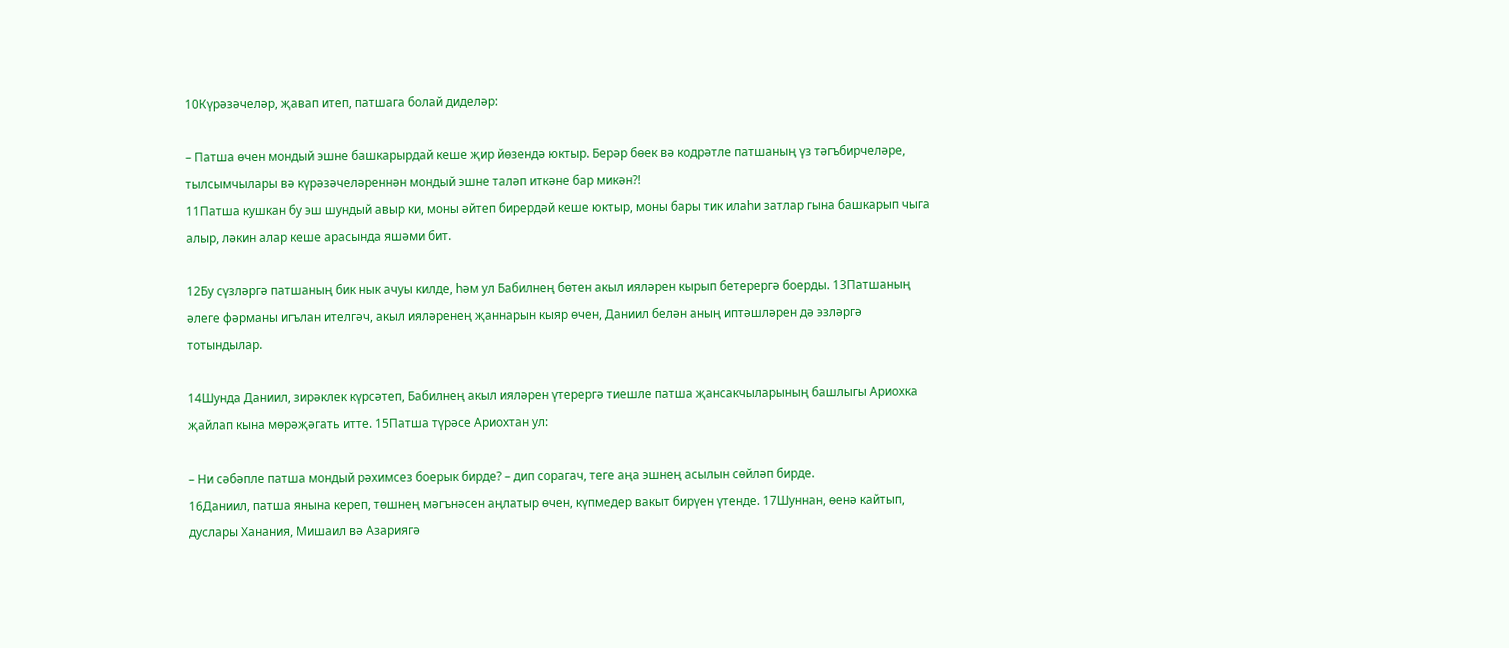10Күрәзәчеләр, җавап итеп, патшага болай диделәр:

– Патша өчен мондый эшне башкарырдай кеше җир йөзендә юктыр. Берәр бөек вә кодрәтле патшаның үз тәгъбирчеләре, тылсымчылары вә күрәзәчеләреннән мондый эшне таләп иткәне бар микән?!
11Патша кушкан бу эш шундый авыр ки, моны әйтеп бирердәй кеше юктыр, моны бары тик илаһи затлар гына башкарып чыга алыр, ләкин алар кеше арасында яшәми бит.

12Бу сүзләргә патшаның бик нык ачуы килде, һәм ул Бабилнең бөтен акыл ияләрен кырып бетерергә боерды. 13Патшаның әлеге фәрманы игълан ителгәч, акыл ияләренең җаннарын кыяр өчен, Даниил белән аның иптәшләрен дә эзләргә тотындылар.

14Шунда Даниил, зирәклек күрсәтеп, Бабилнең акыл ияләрен үтерергә тиешле патша җансакчыларының башлыгы Ариохка җайлап кына мөрәҗәгать итте. 15Патша түрәсе Ариохтан ул:

– Ни сәбәпле патша мондый рәхимсез боерык бирде? – дип сорагач, теге аңа эшнең асылын сөйләп бирде.
16Даниил, патша янына кереп, төшнең мәгънәсен аңлатыр өчен, күпмедер вакыт бирүен үтенде. 17Шуннан, өенә кайтып, дуслары Ханания, Мишаил вә Азариягә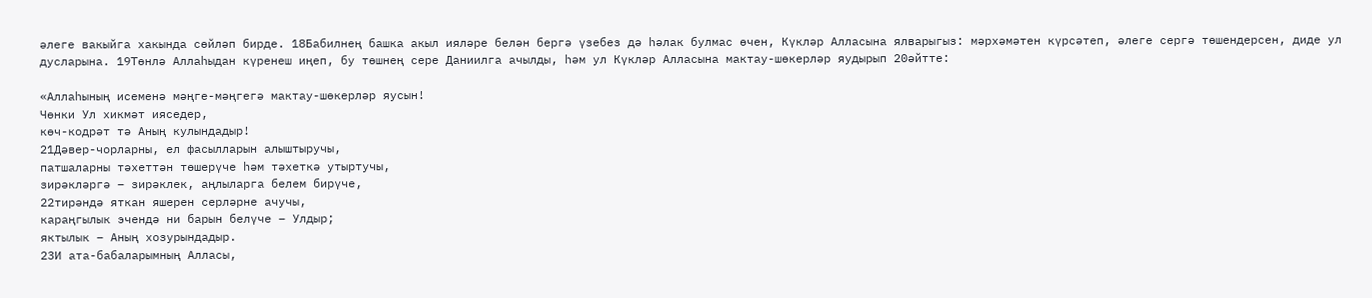әлеге вакыйга хакында сөйләп бирде. 18Бабилнең башка акыл ияләре белән бергә үзебез дә һәлак булмас өчен, Күкләр Алласына ялварыгыз: мәрхәмәтен күрсәтеп, әлеге сергә төшендерсен, диде ул дусларына. 19Төнлә Аллаһыдан күренеш иңеп, бу төшнең сере Даниилга ачылды, һәм ул Күкләр Алласына мактау-шөкерләр яудырып 20әйтте:

«Аллаһының исеменә мәңге-мәңгегә мактау-шөкерләр яусын!
Чөнки Ул хикмәт ияседер,
көч-кодрәт тә Аның кулындадыр!
21Дәвер-чорларны, ел фасылларын алыштыручы,
патшаларны тәхеттән төшерүче һәм тәхеткә утыртучы,
зирәкләргә – зирәклек, аңлыларга белем бирүче,
22тирәндә яткан яшерен серләрне ачучы,
караңгылык эчендә ни барын белүче – Улдыр;
яктылык – Аның хозурындадыр.
23И ата-бабаларымның Алласы,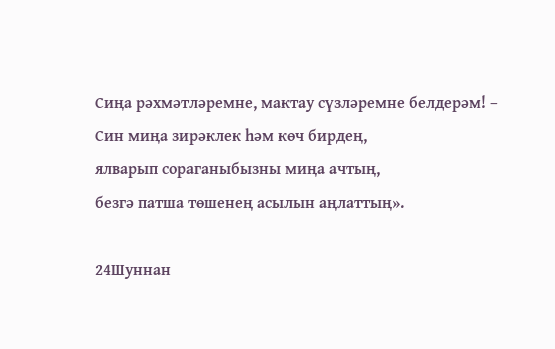Сиңа рәхмәтләремне, мактау сүзләремне белдерәм! –
Син миңа зирәклек һәм көч бирдең,
ялварып сораганыбызны миңа ачтың,
безгә патша төшенең асылын аңлаттың».

24Шуннан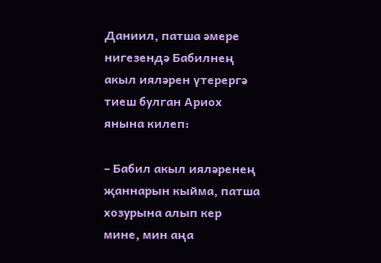Даниил, патша әмере нигезендә Бабилнең акыл ияләрен үтерергә тиеш булган Ариох янына килеп:

– Бабил акыл ияләренең җаннарын кыйма, патша хозурына алып кер мине, мин аңа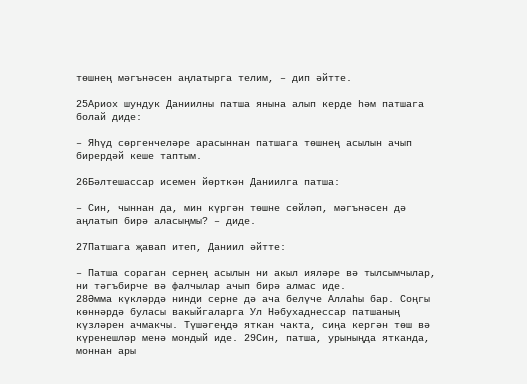төшнең мәгънәсен аңлатырга телим, – дип әйтте.

25Ариох шундук Даниилны патша янына алып керде һәм патшага болай диде:

– Яһүд сөргенчеләре арасыннан патшага төшнең асылын ачып бирердәй кеше таптым.

26Бәлтешассар исемен йөрткән Даниилга патша:

– Син, чыннан да, мин күргән төшне сөйләп, мәгънәсен дә аңлатып бирә аласыңмы? – диде.

27Патшага җавап итеп, Даниил әйтте:

– Патша сораган сернең асылын ни акыл ияләре вә тылсымчылар, ни тәгъбирче вә фалчылар ачып бирә алмас иде.
28Әмма күкләрдә нинди серне дә ача белүче Аллаһы бар. Соңгы көннәрдә буласы вакыйгаларга Ул Нәбухаднессар патшаның күзләрен ачмакчы. Түшәгеңдә яткан чакта, сиңа кергән төш вә күренешләр менә мондый иде. 29Син, патша, урыныңда ятканда, моннан ары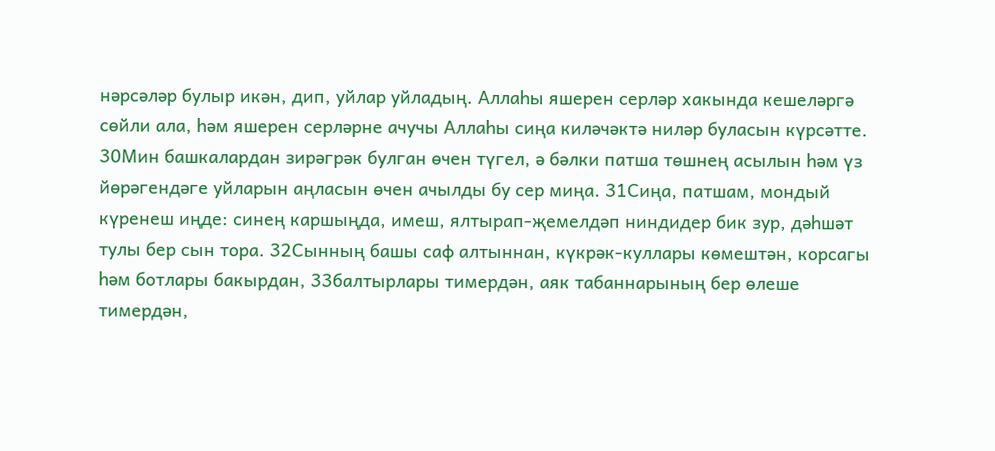нәрсәләр булыр икән, дип, уйлар уйладың. Аллаһы яшерен серләр хакында кешеләргә сөйли ала, һәм яшерен серләрне ачучы Аллаһы сиңа киләчәктә ниләр буласын күрсәтте. 30Мин башкалардан зирәгрәк булган өчен түгел, ә бәлки патша төшнең асылын һәм үз йөрәгендәге уйларын аңласын өчен ачылды бу сер миңа. 31Сиңа, патшам, мондый күренеш иңде: синең каршыңда, имеш, ялтырап-җемелдәп ниндидер бик зур, дәһшәт тулы бер сын тора. 32Сынның башы саф алтыннан, күкрәк-куллары көмештән, корсагы һәм ботлары бакырдан, 33балтырлары тимердән, аяк табаннарының бер өлеше тимердән,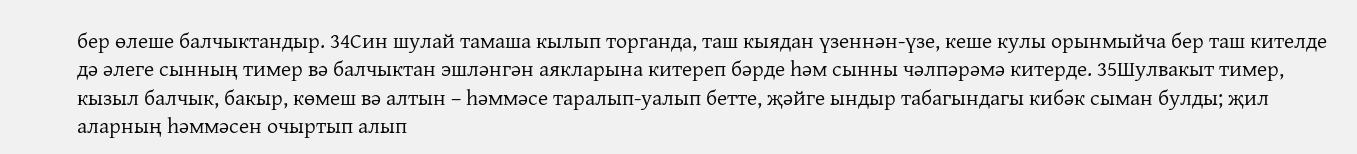бер өлеше балчыктандыр. 34Син шулай тамаша кылып торганда, таш кыядан үзеннән-үзе, кеше кулы орынмыйча бер таш кителде дә әлеге сынның тимер вә балчыктан эшләнгән аякларына китереп бәрде һәм сынны чәлпәрәмә китерде. 35Шулвакыт тимер, кызыл балчык, бакыр, көмеш вә алтын – һәммәсе таралып-уалып бетте, җәйге ындыр табагындагы кибәк сыман булды; җил аларның һәммәсен очыртып алып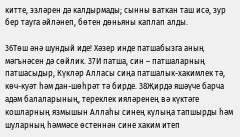китте, эзләрен дә калдырмады; сынны ваткан таш исә, зур бер тауга әйләнеп, бөтен дөньяны каплап алды.

36Төш әнә шундый иде! Хәзер инде патшабызга аның мәгънәсен дә сөйлик. 37И патша, син – патшаларның патшасыдыр, Күкләр Алласы сиңа патшалык-хакимлек тә, көч-куәт һәм дан-шөһрәт тә бирде. 38Җирдә яшәүче барча адәм балаларының, тереклек ияләренең вә күктәге кошларның язмышын Аллаһы синең кулыңа тапшырды һәм шуларның һәммәсе өстеннән сине хаким итеп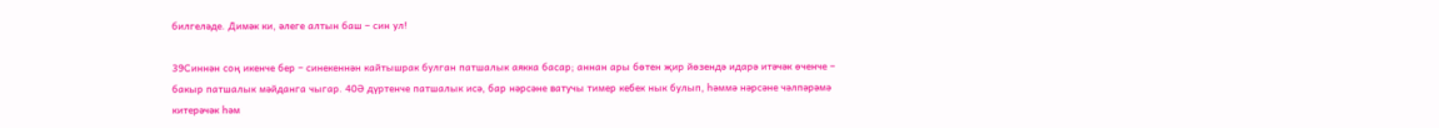билгеләде. Димәк ки, әлеге алтын баш – син ул!

39Синнән соң икенче бер – синекеннән кайтышрак булган патшалык аякка басар; аннан ары бөтен җир йөзендә идарә итәчәк өченче – бакыр патшалык мәйданга чыгар. 40Ә дүртенче патшалык исә, бар нәрсәне ватучы тимер кебек нык булып, һәммә нәрсәне чәлпәрәмә китерәчәк һәм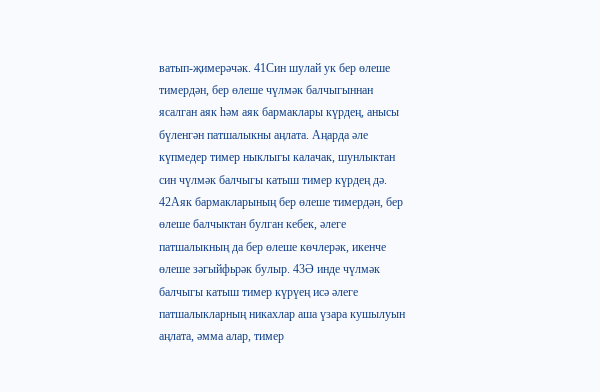ватып-җимерәчәк. 41Син шулай ук бер өлеше тимердән, бер өлеше чүлмәк балчыгыннан ясалган аяк һәм аяк бармаклары күрдең, анысы бүленгән патшалыкны аңлата. Аңарда әле күпмедер тимер ныклыгы калачак, шунлыктан син чүлмәк балчыгы катыш тимер күрдең дә. 42Аяк бармакларының бер өлеше тимердән, бер өлеше балчыктан булган кебек, әлеге патшалыкның да бер өлеше көчлерәк, икенче өлеше зәгыйфьрәк булыр. 43Ә инде чүлмәк балчыгы катыш тимер күрүең исә әлеге патшалыкларның никахлар аша үзара кушылуын аңлата, әмма алар, тимер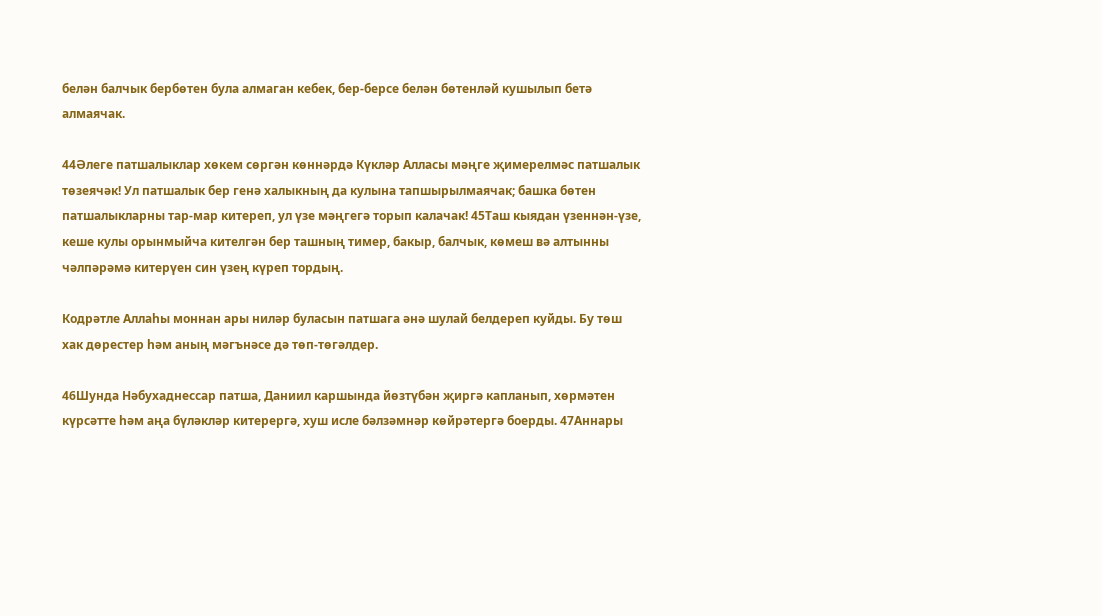белән балчык бербөтен була алмаган кебек, бер-берсе белән бөтенләй кушылып бетә алмаячак.

44Әлеге патшалыклар хөкем сөргән көннәрдә Күкләр Алласы мәңге җимерелмәс патшалык төзеячәк! Ул патшалык бер генә халыкның да кулына тапшырылмаячак; башка бөтен патшалыкларны тар-мар китереп, ул үзе мәңгегә торып калачак! 45Таш кыядан үзеннән-үзе, кеше кулы орынмыйча кителгән бер ташның тимер, бакыр, балчык, көмеш вә алтынны чәлпәрәмә китерүен син үзең күреп тордың.

Кодрәтле Аллаһы моннан ары ниләр буласын патшага әнә шулай белдереп куйды. Бу төш хак дөрестер һәм аның мәгънәсе дә төп-төгәлдер.

46Шунда Нәбухаднессар патша, Даниил каршында йөзтүбән җиргә капланып, хөрмәтен күрсәтте һәм аңа бүләкләр китерергә, хуш исле бәлзәмнәр көйрәтергә боерды. 47Аннары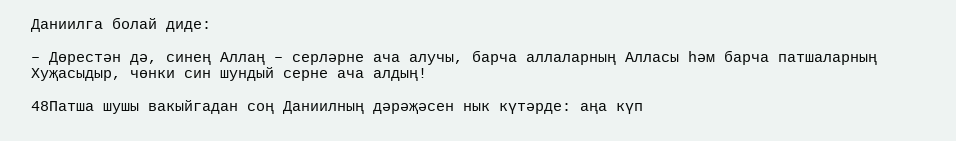Даниилга болай диде:

– Дөрестән дә, синең Аллаң – серләрне ача алучы, барча аллаларның Алласы һәм барча патшаларның Хуҗасыдыр, чөнки син шундый серне ача алдың!

48Патша шушы вакыйгадан соң Даниилның дәрәҗәсен нык күтәрде: аңа күп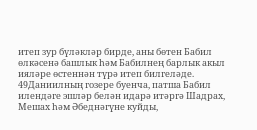итеп зур бүләкләр бирде, аны бөтен Бабил өлкәсенә башлык һәм Бабилнең барлык акыл ияләре өстеннән түрә итеп билгеләде. 49Даниилның гозере буенча, патша Бабил илендәге эшләр белән идарә итәргә Шадрах, Мешах һәм Әбеднәгүне куйды,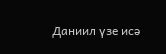Даниил үзе исә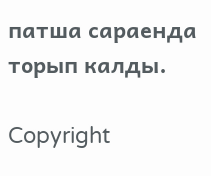патша сараенда торып калды.

Copyright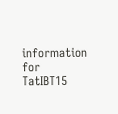information for TatIBT15